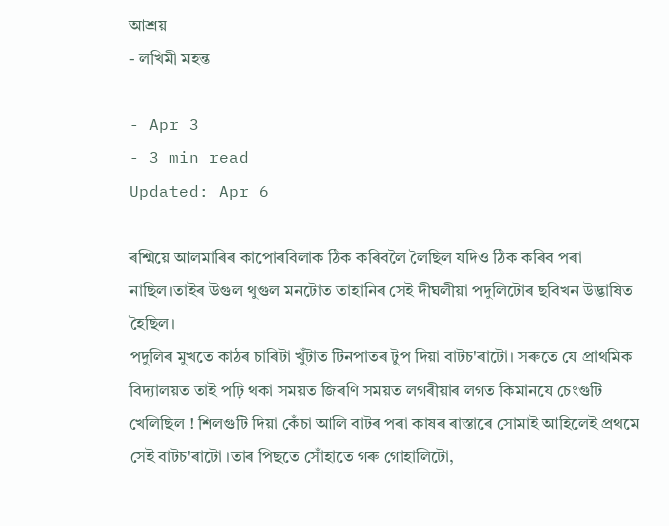আশ্ৰয়
- লখিমী মহন্ত

- Apr 3
- 3 min read
Updated: Apr 6

ৰশ্মিয়ে আলমাৰিৰ কাপোৰবিলাক ঠিক কৰিবলৈ লৈছিল যদিও ঠিক কৰিব পৰা নাছিল।তাইৰ উগুল থুগুল মনটোত তাহানিৰ সেই দীঘলীয়া পদুলিটোৰ ছবিখন উদ্ভাষিত হৈছিল।
পদুলিৰ মুখতে কাঠৰ চাৰিটা খুঁটাত টিনপাতৰ টুপ দিয়া বাটচ'ৰাটো। সৰুতে যে প্ৰাথমিক বিদ্যালয়ত তাই পঢ়ি থকা সময়ত জিৰণি সময়ত লগৰীয়াৰ লগত কিমানযে চেংগুটি খেলিছিল ! শিলগুটি দিয়া কেঁচা আলি বাটৰ পৰা কাষৰ ৰাস্তাৰে সোমাই আহিলেই প্ৰথমে সেই বাটচ'ৰাটো ।তাৰ পিছতে সোঁহাতে গৰু গোহালিটো,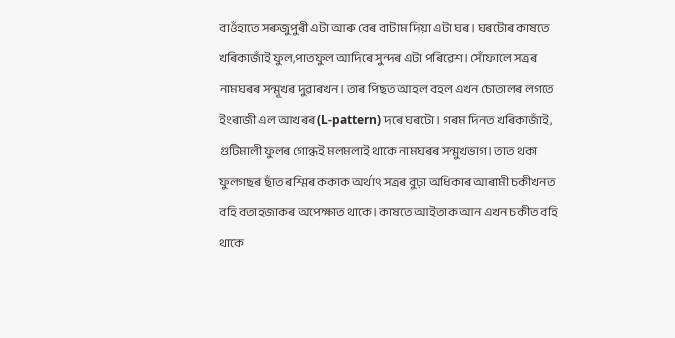বাওঁহাতে সৰুজুপুৰী এটা আৰু বেৰ বাটাম দিয়া এটা ঘৰ। ঘৰটোৰ কাষতে খৰিকাজাঁই ফুল,পাতফুল আদিৰে সুন্দৰ এটা পৰিৱেশ। সোঁফালে সত্ৰৰ নামঘৰৰ সন্মূখৰ দুৱাৰখন। তাৰ পিছত আহল বহল এখন চোতালৰ লগতে ইংৰাজী এল আখৰৰ (L-pattern) দৰে ঘৰটো। গৰম দিনত খৰিকাজাঁই, গুটিমালী ফুলৰ গোন্ধই মলমলাই থাকে নামঘৰৰ সন্মুখভাগ। তাত থকা ফুলগছৰ ছাঁত ৰশ্মিৰ ককাক অৰ্থাৎ সত্ৰৰ বুঢ়া অধিকাৰ আৰামী চকীখনত বহি বতাহজাকৰ অপেক্ষাত থাকে। কাষতে আইতাক আন এখন চকীত বহি থাকে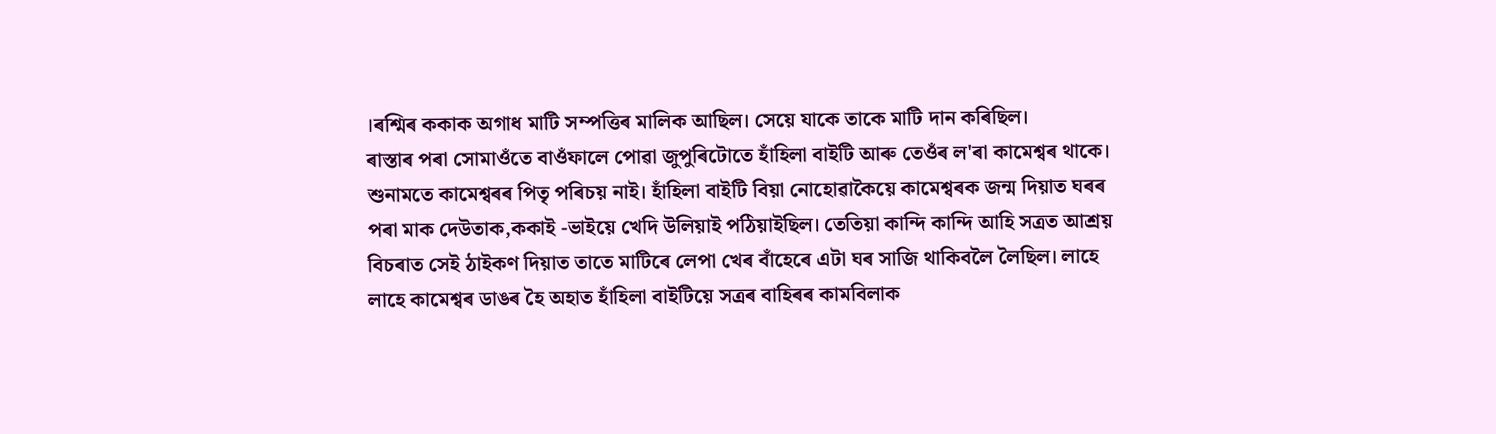।ৰশ্মিৰ ককাক অগাধ মাটি সম্পত্তিৰ মালিক আছিল। সেয়ে যাকে তাকে মাটি দান কৰিছিল।
ৰাস্তাৰ পৰা সোমাওঁতে বাওঁফালে পোৱা জুপুৰিটোতে হাঁহিলা বাইটি আৰু তেওঁৰ ল'ৰা কামেশ্বৰ থাকে। শুনামতে কামেশ্বৰৰ পিতৃ পৰিচয় নাই। হাঁহিলা বাইটি বিয়া নোহোৱাকৈয়ে কামেশ্বৰক জন্ম দিয়াত ঘৰৰ পৰা মাক দেউতাক,ককাই -ভাইয়ে খেদি উলিয়াই পঠিয়াইছিল। তেতিয়া কান্দি কান্দি আহি সত্ৰত আশ্ৰয় বিচৰাত সেই ঠাইকণ দিয়াত তাতে মাটিৰে লেপা খেৰ বাঁহেৰে এটা ঘৰ সাজি থাকিবলৈ লৈছিল। লাহে লাহে কামেশ্বৰ ডাঙৰ হৈ অহাত হাঁহিলা বাইটিয়ে সত্ৰৰ বাহিৰৰ কামবিলাক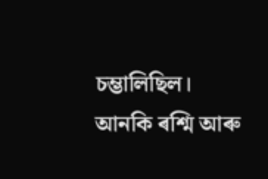চম্ভালিছিল।
আনকি ৰশ্মি আৰু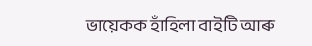ভায়েকক হাঁহিলা বাইটি আৰু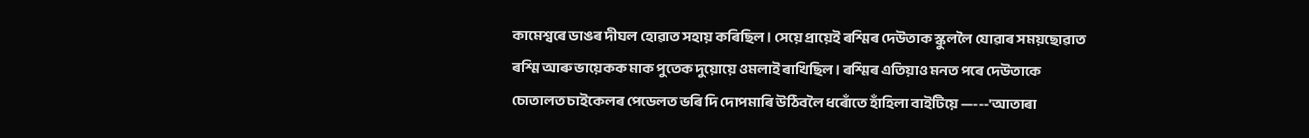কামেশ্বৰে ডাঙৰ দীঘল হোৱাত সহায় কৰিছিল। সেয়ে প্ৰায়েই ৰশ্মিৰ দেউতাক স্কুললৈ যোৱাৰ সময়ছোৱাত ৰশ্মি আৰু ভায়েকক মাক পুতেক দুয়োয়ে ওমলাই ৰাখিছিল। ৰশ্মিৰ এতিয়াও মনত পৰে দেউতাকে চোতালত চাইকেলৰ পেডেলত ভৰি দি দোপমাৰি উঠিবলৈ ধৰোঁতে হাঁহিলা বাইটিয়ে —---'আতাৰা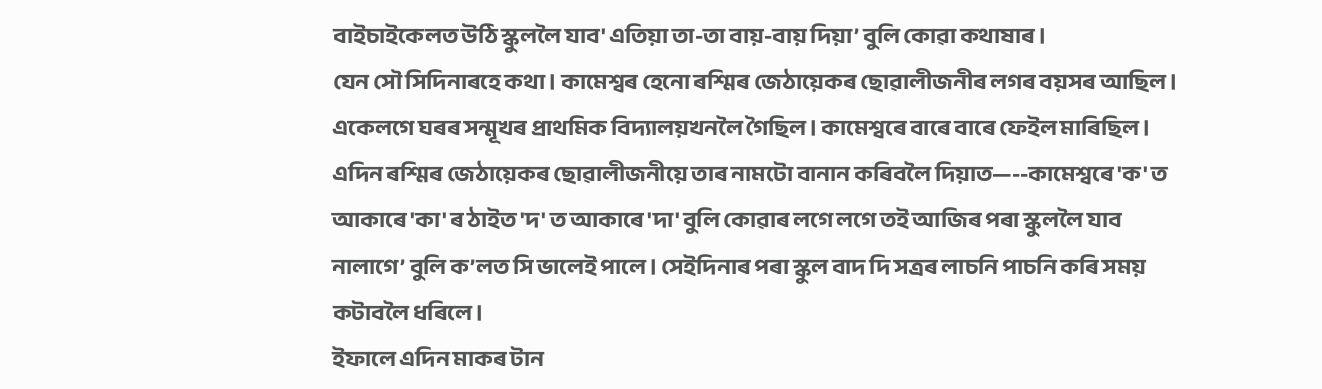বাইচাইকেলত উঠি স্কুললৈ যাব' এতিয়া তা-তা বায়-বায় দিয়া’ বুলি কোৱা কথাষাৰ।
যেন সৌ সিদিনাৰহে কথা। কামেশ্বৰ হেনো ৰশ্মিৰ জেঠায়েকৰ ছোৱালীজনীৰ লগৰ বয়সৰ আছিল। একেলগে ঘৰৰ সন্মূখৰ প্ৰাথমিক বিদ্যালয়খনলৈ গৈছিল। কামেশ্বৰে বাৰে বাৰে ফেইল মাৰিছিল। এদিন ৰশ্মিৰ জেঠায়েকৰ ছোৱালীজনীয়ে তাৰ নামটো বানান কৰিবলৈ দিয়াত—--কামেশ্বৰে 'ক' ত আকাৰে 'কা' ৰ ঠাইত 'দ' ত আকাৰে 'দা' বুলি কোৱাৰ লগে লগে তই আজিৰ পৰা স্কুললৈ যাব নালাগে’ বুলি ক’লত সি ভালেই পালে। সেইদিনাৰ পৰা স্কুল বাদ দি সত্ৰৰ লাচনি পাচনি কৰি সময় কটাবলৈ ধৰিলে।
ইফালে এদিন মাকৰ টান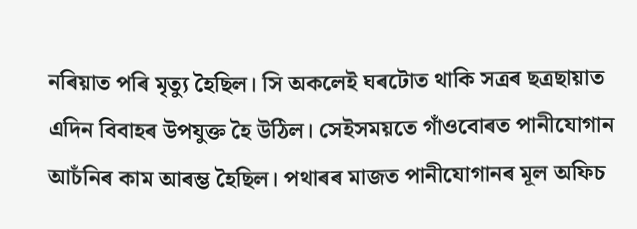নৰিয়াত পৰি মৃত্যু হৈছিল। সি অকলেই ঘৰটোত থাকি সত্ৰৰ ছত্ৰছায়াত এদিন বিবাহৰ উপযুক্ত হৈ উঠিল। সেইসময়তে গাঁওবোৰত পানীযোগান আচঁনিৰ কাম আৰম্ভ হৈছিল। পথাৰৰ মাজত পানীযোগানৰ মূল অফিচ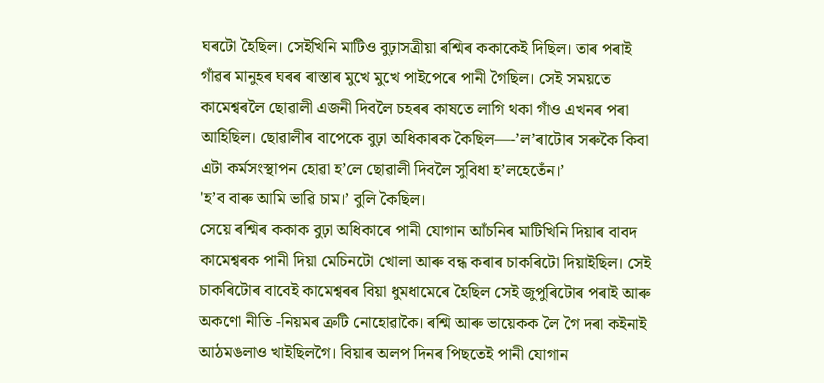ঘৰটো হৈছিল। সেইখিনি মাটিও বুঢ়াসত্ৰীয়া ৰশ্মিৰ ককাকেই দিছিল। তাৰ পৰাই গাঁৱৰ মানুহৰ ঘৰৰ ৰাস্তাৰ মুখে মুখে পাইপেৰে পানী গৈছিল। সেই সময়তে কামেশ্বৰলৈ ছোৱালী এজনী দিবলৈ চহৰৰ কাষতে লাগি থকা গাঁও এখনৰ পৰা আহিছিল। ছোৱালীৰ বাপেকে বুঢ়া অধিকাৰক কৈছিল—-’ল’ৰাটোৰ সৰুকৈ কিবা এটা কৰ্মসংস্থাপন হোৱা হ’লে ছোৱালী দিবলৈ সুবিধা হ’লহেতেঁন।’
'হ’ব বাৰু আমি ভাৱি চাম।’ বুলি কৈছিল।
সেয়ে ৰশ্মিৰ ককাক বুঢ়া অধিকাৰে পানী যোগান আঁচনিৰ মাটিখিনি দিয়াৰ বাবদ কামেশ্বৰক পানী দিয়া মেচিনটো খোলা আৰু বন্ধ কৰাৰ চাকৰিটো দিয়াইছিল। সেই চাকৰিটোৰ বাবেই কামেশ্বৰৰ বিয়া ধুমধামেৰে হৈছিল সেই জুপুৰিটোৰ পৰাই আৰু অকণো নীতি -নিয়মৰ ত্ৰুটি নোহোৱাকৈ। ৰশ্মি আৰু ভায়েকক লৈ গৈ দৰা কইনাই আঠমঙলাও খাইছিলগৈ। বিয়াৰ অলপ দিনৰ পিছতেই পানী যোগান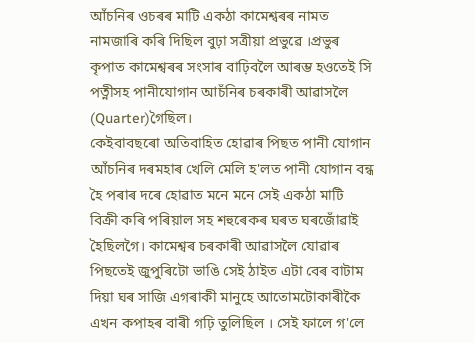আঁচনিৰ ওচৰৰ মাটি একঠা কামেশ্বৰৰ নামত নামজাৰি কৰি দিছিল বুঢ়া সত্ৰীয়া প্ৰভুৱে ।প্ৰভুৰ কৃপাত কামেশ্বৰৰ সংসাৰ বাঢ়িবলৈ আৰম্ভ হওতেই সি পত্নীসহ পানীযোগান আচঁনিৰ চৰকাৰী আৱাসলৈ (Quarter)গৈছিল।
কেইবাবছৰো অতিবাহিত হোৱাৰ পিছত পানী যোগান আঁচনিৰ দৰমহাৰ খেলি মেলি হ'লত পানী যোগান বন্ধ হৈ পৰাৰ দৰে হোৱাত মনে মনে সেই একঠা মাটি বিক্ৰী কৰি পৰিয়াল সহ শহুৰেকৰ ঘৰত ঘৰজোঁৱাই হৈছিলগৈ। কামেশ্বৰ চৰকাৰী আৱাসলৈ যোৱাৰ পিছতেই জুপুৰিটো ভাঙি সেই ঠাইত এটা বেৰ বাটাম দিয়া ঘৰ সাজি এগৰাকী মানুহে আতোমটোকাৰীকৈ এখন কপাহৰ বাৰী গঢ়ি তুলিছিল । সেই ফালে গ'লে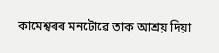কামেশ্বৰৰ মনটোৱে তাক আশ্ৰয় দিয়া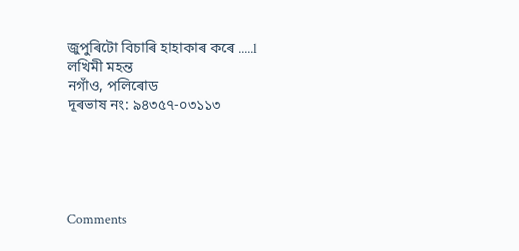জুপুৰিটো বিচাৰি হাহাকাৰ কৰে .....l
লখিমী মহন্ত
নগাঁও, পলিৰোড
দূৰভাষ নং: ৯৪৩৫৭-০৩১১৩





Comments